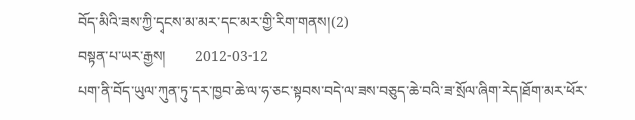བོད་མིའི་ཟས་ཀྱི་དྭངས་མ་མར་དང་མར་གྱི་རིག་གནས།(2)
བསྟན་པ་ཡར་རྒྱས།        2012-03-12
པག་ནི་བོད་ཡུལ་ཀུན་ཏུ་དར་ཁྱབ་ཆེ་ལ་ཧ་ཅང་སྟབས་བདེ་ལ་ཟས་བཅུད་ཆེ་བའི་ཟ་སྲོལ་ཞིག་རེད།ཐོག་མར་ཕོར་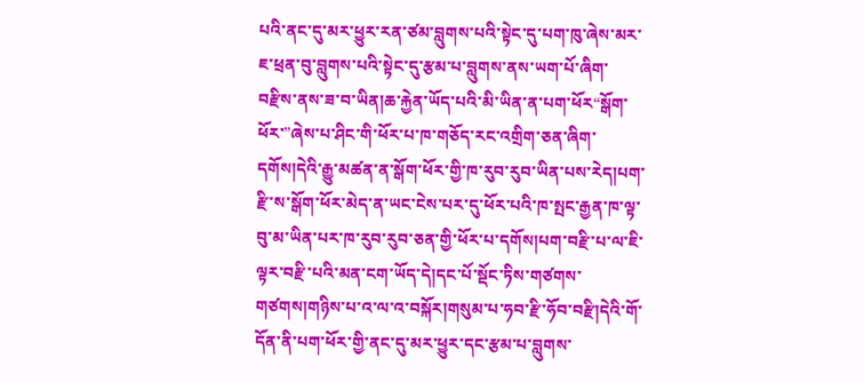པའི་ནང་དུ་མར་ཕྱུར་རན་ཙམ་བླུགས་པའི་སྟེང་དུ་པག་ཁུ་ཞེས་མར་ཇ་ཕྲན་བུ་བླུགས་པའི་སྟེང་དུ་རྩམ་པ་བླུགས་ནས་ཡག་པོ་ཞིག་བརྫིས་ནས་ཟ་བ་ཡིན།ཆ་རྐྱེན་ཡོད་པའི་མི་ཡིན་ན་པག་ཕོར“སྒོག་ཕོར་”ཞེས་པ་ཤིང་གི་ཕོར་པ་ཁ་གཅོད་རང་འགྲིག་ཅན་ཞིག་དགོས།དེའི་རྒྱུ་མཚན་ན་སྒོག་ཕོར་གྱི་ཁ་རུབ་རུབ་ཡིན་པས་རེད།པག་རྫི་ས་སྒོག་ཕོར་མེད་ན་ཡང་ངེས་པར་དུ་ཕོར་པའི་ཁ་སྤང་རྒྱན་ཁ་ལྟ་བུ་མ་ཡིན་པར་ཁ་རུབ་རུབ་ཅན་གྱི་ཕོར་པ་དགོས།པག་བརྫི་པ་ལ་ཇི་ལྟར་བརྫི་པའི་མན་ངག་ཡོད་དེ།དང་པོ་སྡོང་ཏིས་གཙགས་གཙགས།གཉིས་པ་འ་ལ་འ་བསྐོར།གསུམ་པ་ཧབ་རྫི་ཧོབ་བརྫི།དེའི་གོ་དོན་ནི་པག་ཕོར་གྱི་ནང་དུ་མར་ཕྱུར་དང་རྩམ་པ་བླུགས་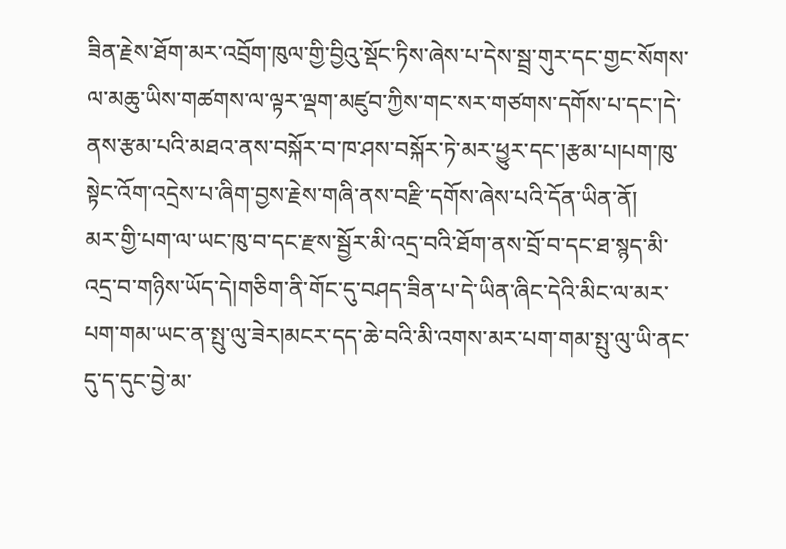ཟིན་རྗེས་ཐོག་མར་འབྲོག་ཁུལ་གྱི་བྱིའུ་སྡོང་ཏིས་ཞེས་པ་དེས་སྦྲ་གུར་དང་གྱང་སོགས་ལ་མཆུ་ཡིས་གཚགས་ལ་ལྟར་ལྡག་མཛུབ་ཀྱིས་གང་སར་གཙགས་དགོས་པ་དང་།དེ་ནས་རྩམ་པའི་མཐའ་ནས་བསྐོར་བ་ཁ་ཤས་བསྐོར་ཏེ་མར་ཕྱུར་དང་།རྩམ་པ།པག་ཁུ་སྟེང་འོག་འདྲེས་པ་ཞིག་བྱས་རྗེས་གཞི་ནས་བརྫི་དགོས་ཞེས་པའི་དོན་ཡིན་ནོ།
མར་གྱི་པག་ལ་ཡང་ཁུ་བ་དང་རྫས་སྦྱོར་མི་འདྲ་བའི་ཐོག་ནས་བྲོ་བ་དང་ཐ་སྙད་མི་འདྲ་བ་གཉིས་ཡོད་དེ།གཅིག་ནི་གོང་དུ་བཤད་ཟིན་པ་དེ་ཡིན་ཞིང་དེའི་མིང་ལ་མར་པག་གམ་ཡང་ན་སྤུ་ལུ་ཟེར།མངར་དད་ཆེ་བའི་མི་འགས་མར་པག་གམ་སྤུ་ལུ་ཡི་ནང་དུ་ད་དུང་བྱེ་མ་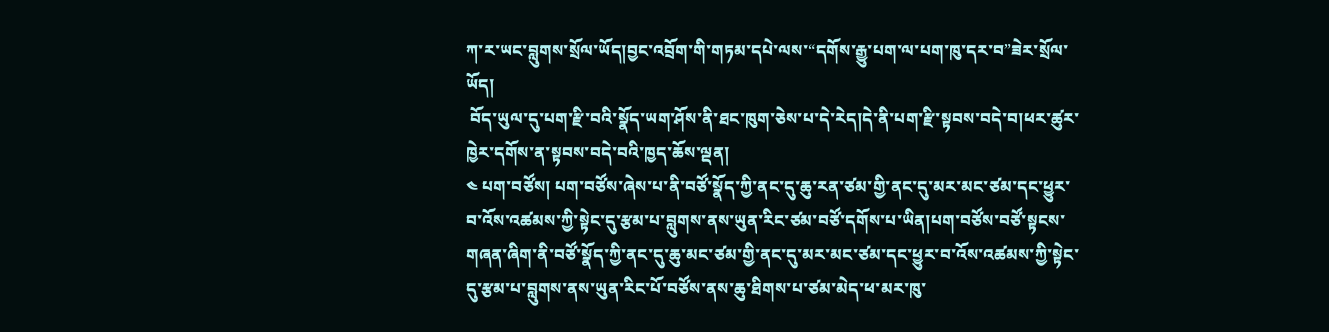ཀ་ར་ཡང་བླུགས་སྲོལ་ཡོད།བྱང་འབྲོག་གི་གཏམ་དཔེ་ལས་“དགོས་རྒྱུ་པག་ལ་པག་ཁུ་དར་བ”ཟེར་སྲོལ་ཡོད།
 བོད་ཡུལ་དུ་པག་རྫི་བའི་སྣོད་ཡག་ཤོས་ནི་ཐང་ཁུག་ཅེས་པ་དེ་རེད།དེ་ནི་པག་རྫི་སྟབས་བདེ་བ།ཕར་ཚུར་ཁྱེར་དགོས་ན་སྟབས་བདེ་བའི་ཁྱད་ཆོས་ལྡན།
༤ པག་བཙོས། པག་བཙོས་ཞེས་པ་ནི་བཙོ་སྣོད་ཀྱི་ནང་དུ་ཆུ་རན་ཙམ་གྱི་ནང་དུ་མར་མང་ཙམ་དང་ཕྱུར་བ་འོས་འཚམས་ཀྱི་སྟེང་དུ་རྩམ་པ་བླུགས་ནས་ཡུན་རིང་ཙམ་བཙོ་དགོས་པ་ཡིན།པག་བཙོས་བཙོ་སྟངས་གཞན་ཞིག་ནི་བཙོ་སྣོད་ཀྱི་ནང་དུ་ཆུ་མང་ཙམ་གྱི་ནང་དུ་མར་མང་ཙམ་དང་ཕྱུར་བ་འོས་འཚམས་ཀྱི་སྟེང་དུ་རྩམ་པ་བླུགས་ནས་ཡུན་རིང་པོ་བཙོས་ནས་ཆུ་ཐིགས་པ་ཙམ་མེད་ཕ་མར་ཁུ་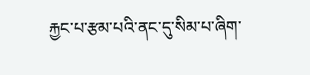རྐྱང་པ་རྩམ་པའི་ནང་དུ་སིམ་པ་ཞིག་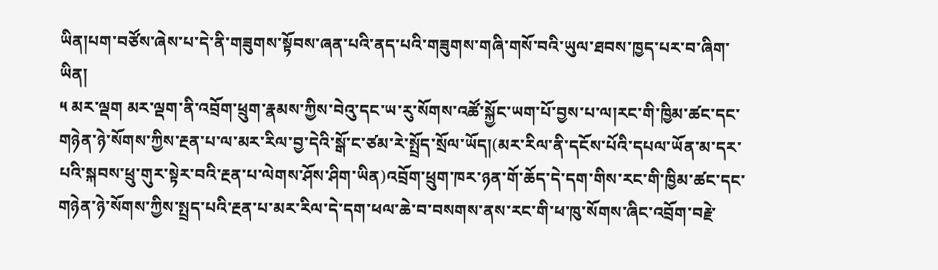ཡིན།པག་བཙོས་ཞེས་པ་དེ་ནི་གཟུགས་སྟོབས་ཞན་པའི་ནད་པའི་གཟུགས་གཞི་གསོ་བའི་ཡུལ་ཐབས་ཁྱད་པར་བ་ཞིག་ཡིན།
༥ མར་ལྡག མར་ལྡག་ནི་འབྲོག་ཕྲུག་རྣམས་ཀྱིས་བེའུ་དང་ཡ་རུ་སོགས་འཚོ་སྐྱོང་ཡག་པོ་བྱས་པ་ལ།རང་གི་ཁྱིམ་ཚང་དང་གཉེན་ཉེ་སོགས་ཀྱིས་རྔན་པ་ལ་མར་རིལ་བྱ་དེའི་སྒོ་ང་ཙམ་རེ་སྤྲོད་སྲོལ་ཡོད།(མར་རིལ་ནི་དངོས་པོའི་དཔལ་ཡོན་མ་དར་པའི་སྐབས་ཕྲུ་གུར་སྟེར་བའི་རྔན་པ་ལེགས་ཤོས་ཤིག་ཡིན)འབྲོག་ཕྲུག་ཁར་ཉན་གོ་ཆོད་དེ་དག་གིས་རང་གི་ཁྱིམ་ཚང་དང་གཉེན་ཉེ་སོགས་ཀྱིས་སྤྲད་པའི་རྔན་པ་མར་རིལ་དེ་དག་ཕལ་ཆེ་བ་བསགས་ནས་རང་གི་ཕ་ཁུ་སོགས་ཞིང་འབྲོག་བརྗེ་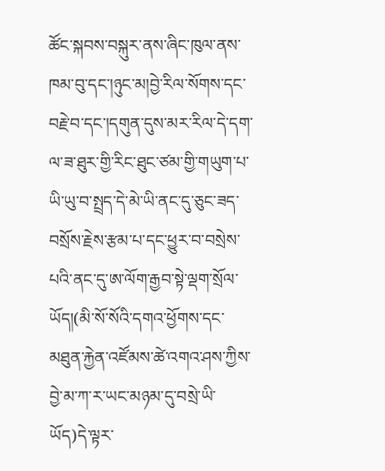ཚོང་སྐབས་བསྐུར་ནས་ཞིང་ཁུལ་ནས་ཁམ་བུ་དང་།ཉུང་མ།བྱེ་རིལ་སོགས་དང་བརྗེ་བ་དང་།དགུན་དུས་མར་རིལ་དེ་དག་ལ་ཟ་ཐུར་གྱི་རིང་ཐུང་ཙམ་གྱི་གཡུག་པ་ཡི་ཡུ་བ་སྤྲད་དེ་མེ་ཡི་ནང་དུ་ཅུང་ཟད་བསྲོས་རྗེས་རྩམ་པ་དང་ཕྱུར་བ་བསྲེས་པའི་ནང་དུ་ཨ་ལོག་རྒྱབ་སྟེ་ལྡག་སྲོལ་ཡོད།(མི་སོ་སོའི་དགའ་ཕྱོགས་དང་མཐུན་རྐྱེན་འཛོམས་ཚེ་འགའ་ཤས་ཀྱིས་བྱེ་མ་ཀ་ར་ཡང་མཉམ་དུ་བསྲེ་ཡི་ཡོད)དེ་ལྟར་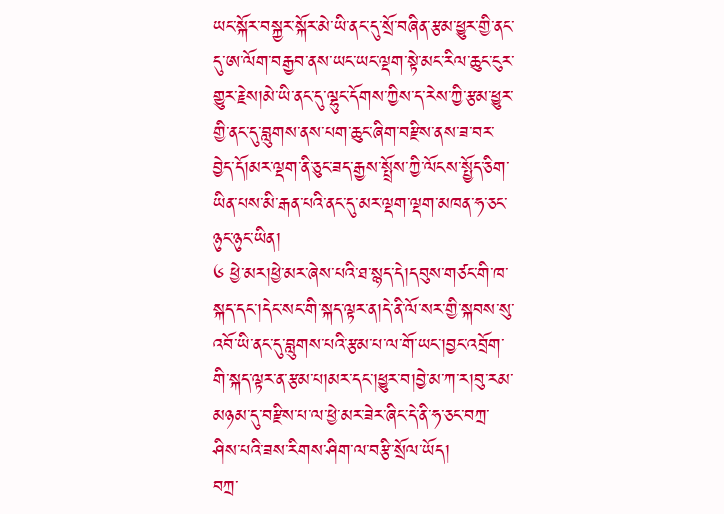ཡང་སྐོར་བསྐྱར་སྐོར་མེ་ཡི་ནང་དུ་སྲོ་བཞིན་རྩམ་ཕྱུར་གྱི་ནང་དུ་ཨ་ལོག་བརྒྱབ་ནས་ཡང་ཡང་ལྡག་སྟེ་མང་རིལ་ཆུང་ངུར་གྱུར་རྗེས།མེ་ཡི་ནང་དུ་ལྷུང་དོགས་ཀྱིས་ད་རེས་ཀྱི་རྩམ་ཕྱུར་གྱི་ནང་དུ་བླུགས་ནས་པག་ཆུང་ཞིག་བརྫིས་ནས་ཟ་བར་བྱེད་དོ།མར་ལྡག་ནི་ཅུང་ཟད་རྒྱས་སྤྲོས་ཀྱི་ལོངས་སྤྱོད་ཅིག་ཡིན་པས་མི་རྒན་པའི་ནང་དུ་མར་ལྡག་ལྡག་མཁན་ཧ་ཅང་ཉུང་ཉུང་ཡིན།
༦ ཕྱེ་མར།ཕྱེ་མར་ཞེས་པའི་ཐ་སྙད་དེ།དབུས་གཙང་གི་ཁ་སྐད་དང་།དེང་སང་གི་སྐད་ལྟར་ན།དེ་ནི་ལོ་སར་གྱི་སྐབས་སུ་འབོ་ཡི་ནང་དུ་བླུགས་པའི་རྩམ་པ་ལ་གོ་ཡང་།བྱང་འབྲོག་གི་སྐད་ལྟར་ན་རྩམ་པ།མར་དང་།ཕྱུར་བ།བྱེ་མ་ཀ་ར།བུ་རམ་མཉམ་དུ་བརྫིས་པ་ལ་ཕྱེ་མར་ཟེར་ཞིང་དེ་ནི་ཧ་ཅང་བཀྲ་ཤིས་པའི་ཟས་རིགས་ཤིག་ལ་བརྩི་སྲོལ་ཡོད།
བཀྲ་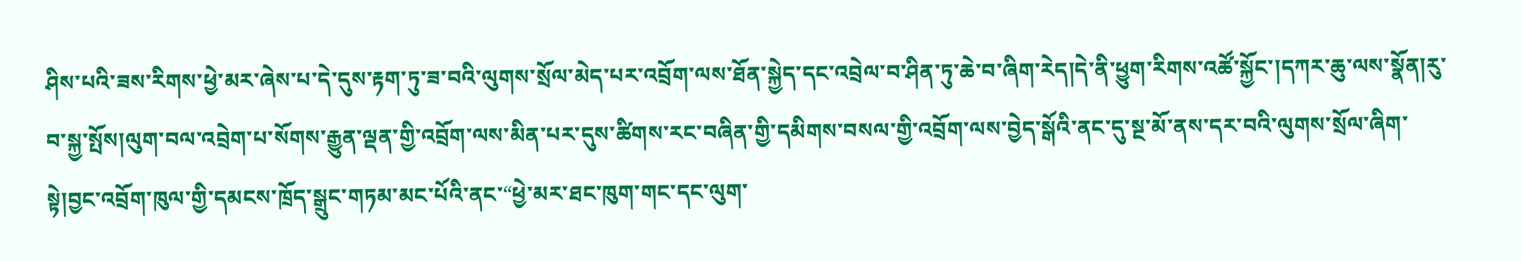ཤིས་པའི་ཟས་རིགས་ཕྱེ་མར་ཞེས་པ་དེ་དུས་རྟག་ཏུ་ཟ་བའི་ལུགས་སྲོལ་མེད་པར་འབྲོག་ལས་ཐོན་སྐྱེད་དང་འབྲེལ་བ་ཤིན་ཏུ་ཆེ་བ་ཞིག་རེད།དེ་ནི་ཕྱུག་རིགས་འཚོ་སྐྱོང་།དཀར་ཆུ་ལས་སྣོན།རུ་བ་སྐྱ་སྤོས།ལུག་བལ་འབྲེག་པ་སོགས་རྒྱུན་ལྡན་གྱི་འབྲོག་ལས་མིན་པར་དུས་ཚིགས་རང་བཞིན་གྱི་དམིགས་བསལ་གྱི་འབྲོག་ལས་བྱེད་སྒོའི་ནང་དུ་སྔ་མོ་ནས་དར་བའི་ལུགས་སྲོལ་ཞིག་སྟེ།བྱང་འབྲོག་ཁུལ་གྱི་དམངས་ཁྲོད་སྒྲུང་གཏམ་མང་པོའི་ནང་“ཕྱེ་མར་ཐང་ཁུག་གང་དང་ལུག་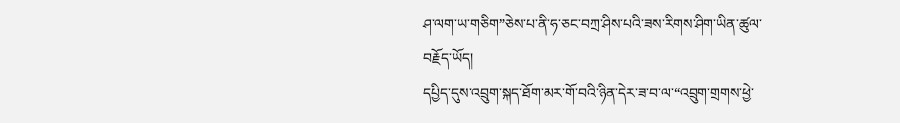ཤ་ལག་ཡ་གཅིག”ཅེས་པ་ནི་ཧ་ཅང་བཀྲ་ཤིས་པའི་ཟས་རིགས་ཤིག་ཡིན་ཚུལ་བརྗོད་ཡོད།
དཔྱིད་དུས་འབྲུག་སྐད་ཐོག་མར་གོ་བའི་ཉིན་དེར་ཟ་བ་ལ་“འབྲུག་གྲགས་ཕྱེ་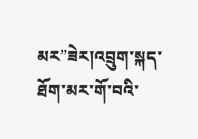མར”ཟེར།འབྲུག་སྐད་ཐོག་མར་གོ་བའི་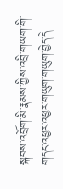སྐབས་འབྲོག་མི་རྣམས་ཀྱིས་འབྲི་གཡག་གི་གདང་འཕྱར་འཕྱར་གཡུག་གཡུག་བྱེད་དེ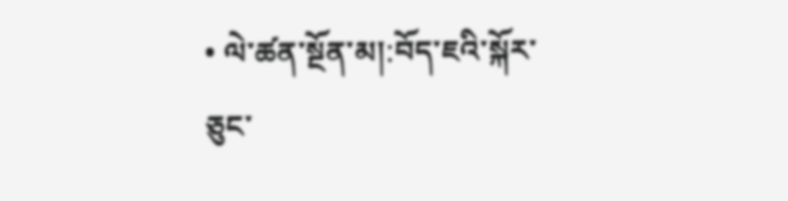• ལེ་ཚན་སྔོན་མ།:བོད་ཇའི་སྐོར་ཅུང་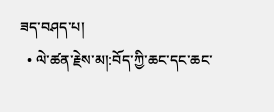ཟད་བཤད་པ།
  • ལེ་ཚན་རྗེས་མ།:བོད་ཀྱི་ཆང་དང་ཆང་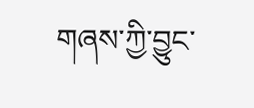གཞས་ཀྱི་བྱུང་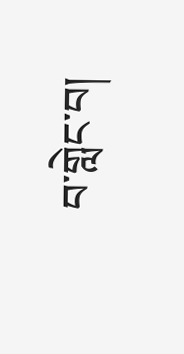བ་གླེང་བ།